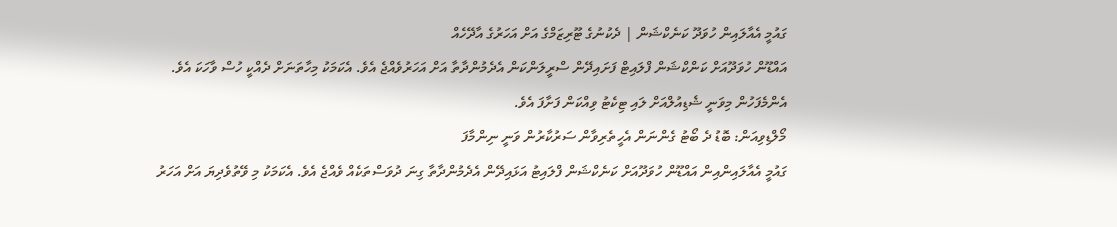ގައުމީ އެއާލައިން ހުވަދޫ ކަނެކްޝަން | ދެކުނުގެ ޓޫރިޒަމްގެ އަށް އަހަރުގެ އާދޭހެއް
އައްޑޫން ހުވަދޫއަށް ކަންކްޝަން ފްލައިޓް ފަށައިދޭން ސްރީލަންކަން އެދެމުންދާތާ އަށް އަހަރުވެއްޖެ އެވެ. އެކަމަކު މިހާތަނަށް ދެއްކީ ހުސް ވާހަކަ އެވެ. އެންމެފަހުން މިވަނީ ޝެޑިއުލްއަށް ލައި ޓިކެޓު ވިއްކަން ފަށާފަ އެވެ.
މޯލްޑިވިއަން: ބޮޑު ދެ ބޯޓު ގެންނަން އެހީތެރިވާން ސަރުކާރުން ވަނީ ނިންމާފަ
ގައުމީ އެއާލައިންއިން އައްޑޫން ހުވަދޫއަށް ކަނެކްޝަން ފްލައިޓު އަޅައިދޭން އެދެމުންދާތާ ގިނަ ދުވަސްތަކެއް ވެއްޖެ އެވެ. އެކަމަކު މި ވޭތުވެދިޔަ އަށް އަހަރު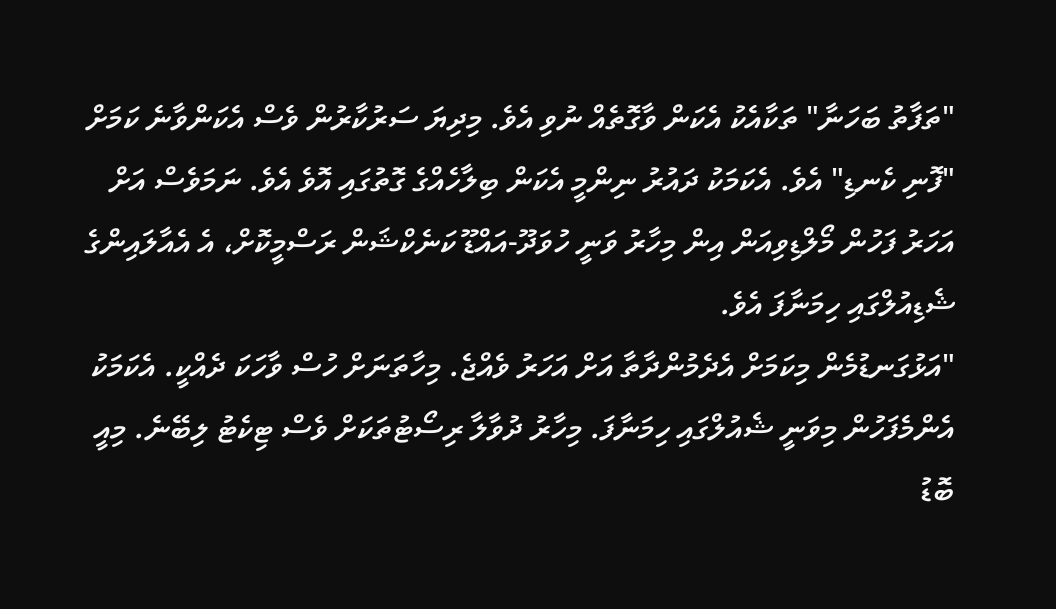"ތަފާތު ބަހަނާ" ތަކާއެކު އެކަން ވާގޮތެއް ނުވި އެވެ. މިދިޔަ ސަރުކާރުން ވެސް އެކަންވާނެ ކަމަށް "ފޮނި ކެނޑި" އެވެ. އެކަމަކު ދައުރު ނިންމީ އެކަން ބިލާހެއްގެ ގޮތުގައި އޮވެ އެވެ. ނަމަވެސް އަށް އަހަރު ފަހުން މޯލްޑިވިއަން އިން މިހާރު ވަނީ ހުވަދޫ-އައްޑޫ ކަނެކްޝަން ރަސްމީކޮށް، އެ އެއާލައިންގެ ޝެޑިއުލްގައި ހިމަނާފަ އެވެ.
"އަޅުގަނޑުމެން މިކަމަށް އެދެމުންދާތާ އަށް އަހަރު ވެއްޖެ. މިހާތަނަށް ހުސް ވާހަކަ ދެއްކީ. އެކަމަކު އެންމެފަހުން މިވަނީ ޝެއުލްގައި ހިމަނާފަ. މިހާރު ދުވާލާ ރިސޯޓުތަކަށް ވެސް ޓިކެޓު ލިބޭނެ. މިއީ ބޮޑު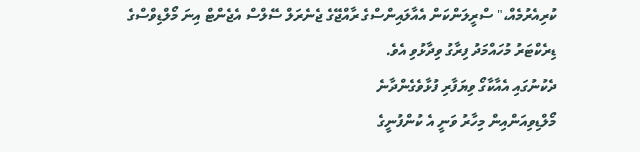ކުރިއެރުމެއް،" ސްރީލަންކަން އެއާލައިންސްގެ ރާއްޖޭގެ ޖެނެރަލް ސޭލްސް އެޖެންޓް އިނަ މޯލްޑިވްސްގެ ޑިރެކްޓަރު މުހައްމަދު ފިރާގު ވިދާޅުވި އެވެ.
ދެކުނުގައި އެއާކާގޯ ވިޔަފާރި ފުޅާވެގެންދާނެ
މޯލްޑިވިއަންއިން މިހާރު ވަނީ އެ ކުންފުނީގެ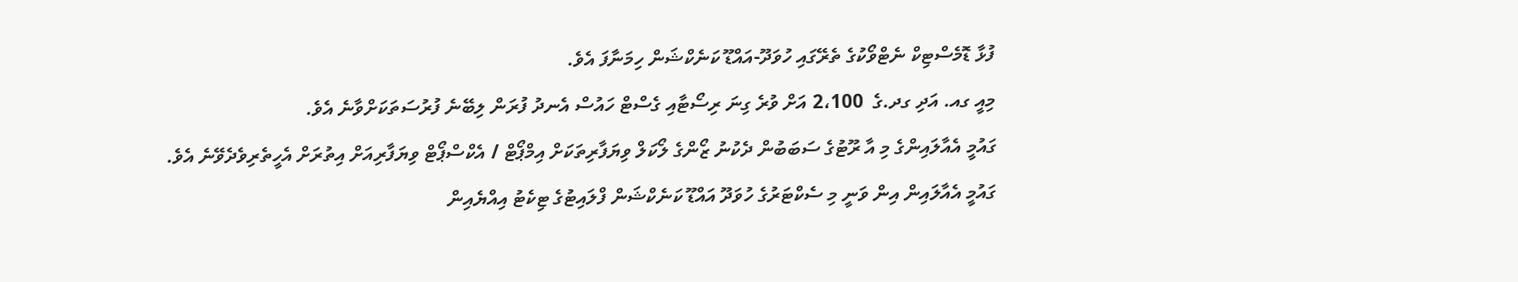ފުޅާ ޑޮމެސްޓިކް ނެޓްވޯކުގެ ތެރޭގައި ހުވަދޫ-އައްޑޫ ކަނެކްޝަން ހިމަނާފަ އެވެ.
މިއީ ގއ. އަދި ގދ.ގެ  2،100 އަށް ވުރެ ގިނަ ރިސޯޓާއި ގެސްޓް ހައުސް އެނދު ފުރަން ލިބޭނެ ފުރުސަތަކަށްވާނެ އެވެ.
ގައުމީ އެއާލައިންގެ މި އާ ރޫޓުގެ ސަބަބުން ދެކުނު ޒޯންގެ ލޯކަލް ވިޔަފާރިތަކަށް އިމްޕޯޓް / އެކްސްޕޯޓް ވިޔަފާރިއަށް އިތުރަށް އެހީތެރިވެދެވޭނެ އެވެ.
ގައުމީ އެއާލައިން އިން ވަނީ މި ސެކްޓަރުގެ ހުވަދޫ އައްޑޫ ކަނެކްޝަން ފްލައިޓުގެ ޓިކެޓު އިއްޔެއިން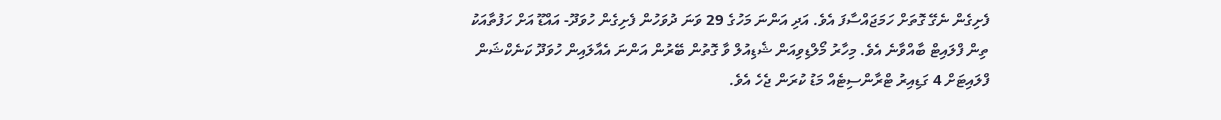ފެށިގެން ނެގޭ ގޮތަށް ހަމަޖައްސާފަ އެވެ. އަދި އަންނަ މަހުގެ 29 ވަނަ ދުވަހުން ފެށިގެން ހުވަދޫ- އައްޑޫ އަށް ހަފުތާއަކު ތިން ފްލައިޓް ބާއްވާނެ އެވެ. މިހާރު މޯލްޑިވިއަން ޝެޑިއުލް ވާ ގޮތުން ބޭރުން އަންނަ އެއާލައިން ހުވަދޫ ކަނެކްޝަން ފްލައިޓަށް 4 ގަޑިއިރު ޓްރާންސިޓެއް މަޑު ކުރަން ޖެހެ އެވެ.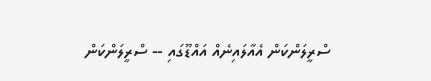ސްރީލަންކަން އެއާލައިނެއް އައްޑޫގައި -- ސްރީލަންކަން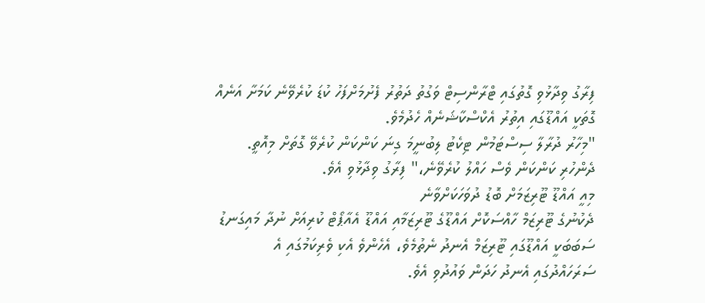ފިރާގު ވިދާޅުވި ގޮތުގައި ޓްރާންސިޓް ވަގުތު ދަތުރު ފެށުމަށްފަހު ކުޑަ ކުރެވޭނެ ކަމަށާ އަނެއް ގޮތަކީ އައްޑޫގައި އިތުރު އެކްސްކާޝަނެއް ހެދުމެވެ.
"މިހާރު ދުރާލާ ސިސްޓަމުން ޓިކެޓު ލިބުނީމަ ގިނަ ކަންކަން ކުރެވޭ ގޮތަށް މިއޮތީ. ދެންހުރި ކަންކަން ވެސް ހައްލު ކުރެވޭނެ،" ފިރާގު ވިދާޅުވި އެވެ.
މިއީ އައްޑޫ ޓޫރިޒަމަށް ބޮޑު ދުވަހަކަށްވާނެ
ދެކުނުގެ ޓޫރިޒަމް ހާއްސަކޮށް އައްޑޫގެ ޓޫރިޒަމާއި އައްޑޫ އެއާޕޯޓް ކުރިއަށް ނުދާ މައިގަނޑު ސަބަބަކީ އައްޑޫގައި ޓޫރިޒަމް އެނދު ނެތުމެވެ، އެހެންވެ އެކި ވެރިކަމުގައި އެ ސަރަހައްދުގައި އެނދު ހަދަން ވައުދުވި އެވެ.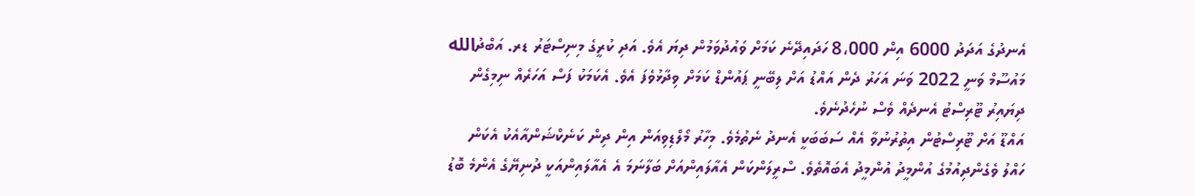އެނދުގެ އަދަދު 6000 އިން 8،000 ހަދައިދޭނެ ކަމަށް ވައުދުވަމުން ދިޔަ އެވެ. އަދި ކުރީގެ މިނިސްޓަރު ޑރ. އަބްދުالله މައުސޫމް ވަނީ 2022 ވަނަ އަހަރު ދެން އައްޑު އަށް ލިބޭނީ ޕައުންޑް ކަމަށް ވިދާޅުވެފަ އެވެ. އެކަމަކު ފަސް އަހަރެއް ނިމިގެން ދިޔައިރު ޓޫރިސްޓު އެނދެއް ވެސް ނުހެދުނެވެ.
އައްޑޫ އަށް ޓޫރިސްޓުން އިތުރުނުވާ އެއް ސަބަބަކީ އެނދު ނެތުމެވެ. މިހާރު މޯލްޑިވިއަން އިން ދިން ކަނެކްޝަންއާއެކު އެކަން ހައްލު ވެގެންދިއުމުގެ އުންމީދު އުންމީދު އެބައޮތެވެ. ސްރީލަންކަން އެއާލައިންއަށް ބަލާނަމަ އެ އެއާލައިންއަކީ ދުނިޔޭގެ އެންމެ ބޮޑު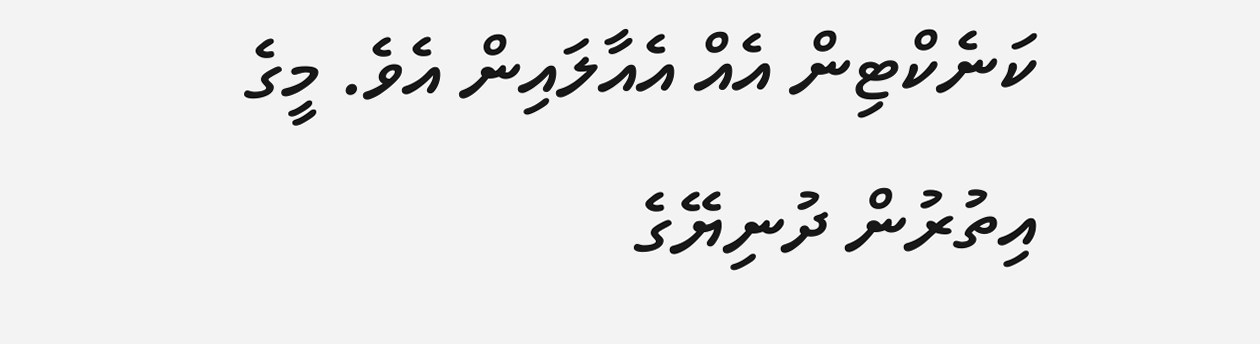ކަނެކްޓިން އެއް އެއާލައިން އެވެ. މީގެ އިތުރުން ދުނިޔޭގެ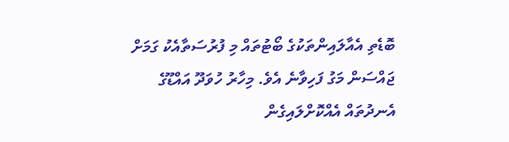ބޮޑެތި އެއާލައިންތަކުގެ ބޯޓުތައް މި ފުރުސަތާއެކު ގަމަށް ޖައްސަން މަގު ފަހިވާނެ އެވެ. މިހާރު ހުވަދޫ އައްޑޫގެ އެނދުތައް އެއްކޮށްލައިގެން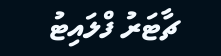ޗާޓަރު ފްލައިޓު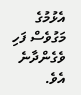އެޅުމުގެ މަގުވެސް ފަހި ވެގެންދާނެ އެވެ.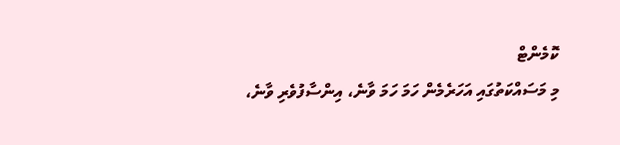ކޮމެންޓް
މި މަސައްކަތުގައި އަހަރެމެން ހަމަ ހަމަ ވާނެ، އިންސާފުވެރި ވާނެ،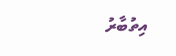އިތުބާރު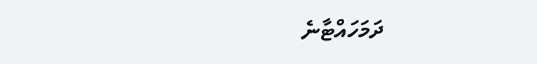ދަމަހައްޓާނެ